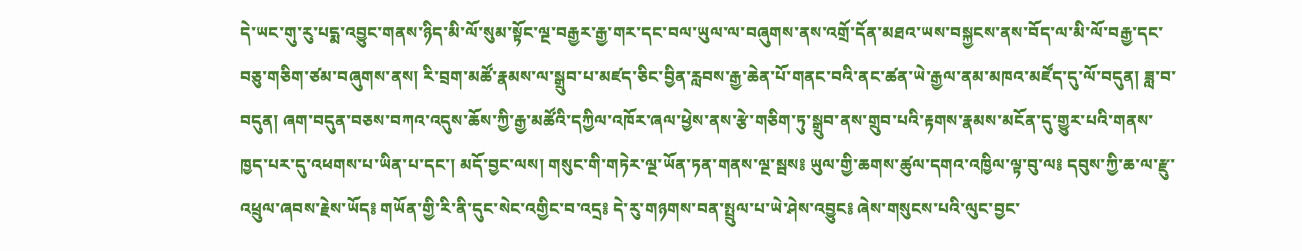དེ་ཡང་གུ་རུ་པདྨ་འབྱུང་གནས་ཉིད་མི་ལོ་སུམ་སྟོང་ལྔ་བརྒྱར་རྒྱ་གར་དང་བལ་ཡུལ་ལ་བཞུགས་ནས་འགྲོ་དོན་མཐའ་ཡས་བསྐྱངས་ནས་བོད་ལ་མི་ལོ་བརྒྱ་དང་བཅུ་གཅིག་ཙམ་བཞུགས་ནས། རི་བྲག་མཚོ་རྣམས་ལ་སྒྲུབ་པ་མཛད་ཅིང་བྱིན་རླབས་རྒྱ་ཆེན་པོ་གནང་བའི་ནང་ཚན་ཡེ་རྒྱལ་ནམ་མཁའ་མཛོད་དུ་ལོ་བདུན། ཟླ་བ་བདུན། ཞག་བདུན་བཅས་བཀའ་འདུས་ཆོས་ཀྱི་རྒྱ་མཚོའི་དཀྱིལ་འཁོར་ཞལ་ཕྱེས་ནས་རྩེ་གཅིག་ཏུ་སྒྲུབ་ནས་གྲུབ་པའི་རྟགས་རྣམས་མངོན་དུ་གྱུར་པའི་གནས་ཁྱད་པར་དུ་འཕགས་པ་ཡིན་པ་དང་། མདོ་བྱང་ལས། གསུང་གི་གཏེར་ལྔ་ཡོན་ཏན་གནས་ལྔ་སྦས༔ ཡུལ་གྱི་ཆགས་ཚུལ་དགའ་འཁྱིལ་ལྟ་བུ་ལ༔ དབུས་ཀྱི་ཆ་ལ་རྫུ་འཕྲུལ་ཞབས་རྗེས་ཡོད༔ གཡོན་གྱི་རི་ནི་དུང་སེང་འགྱིང་བ་འདྲ༔ དེ་རུ་གཉགས་བན་སྤྲུལ་པ་ཡེ་ཤེས་འབྱུང༔ ཞེས་གསུངས་པའི་ལུང་བྱང་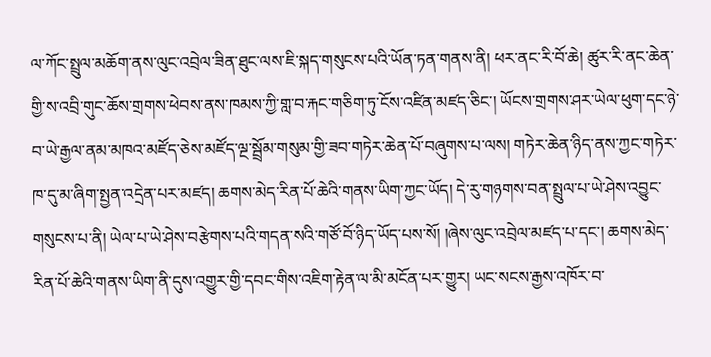ལ་ཀོང་སྤྲུལ་མཆོག་ནས་ལུང་འབྲེལ་ཟིན་ཐུང་ལས་ཇི་སྐད་གསུངས་པའི་ཡོན་ཏན་གནས་ནི། ཕར་ནང་རི་བོ་ཆེ། ཚུར་རི་ནང་ཆེན་གྱི་ས་འབྲི་གུང་ཆོས་གྲགས་ཕེབས་ནས་ཁམས་ཀྱི་གླ་བ་རྐང་གཅིག་ཏུ་ངོས་འཛིན་མཛད་ཅིང་། ཡོངས་གྲགས་ཤར་ཡེལ་ཕུག་དང་ཉེ་བ་ཡེ་རྒྱལ་ནམ་མཁའ་མཛོད་ཅེས་མཛོད་ལྔ་སྦྲོམ་གསུམ་གྱི་ཟབ་གཏེར་ཆེན་པོ་བཞུགས་པ་ལས། གཏེར་ཆེན་ཉིད་ནས་ཀྱང་གཏེར་ཁ་དུ་མ་ཞིག་སྤྱན་འདྲེན་པར་མཛད། ཆགས་མེད་རིན་པོ་ཆེའི་གནས་ཡིག་ཀྱང་ཡོད། དེ་རུ་གཉགས་བན་སྤྲུལ་པ་ཡེ་ཤེས་འབྱུང་གསུངས་པ་ནི། ཡེལ་པ་ཡེ་ཤེས་བརྩེགས་པའི་གདན་སའི་གཙོ་བོ་ཉིད་ཡོད་པས་སོ། །ཞེས་ལུང་འབྲེལ་མཛད་པ་དང་། ཆགས་མེད་རིན་པོ་ཆེའི་གནས་ཡིག་ནི་དུས་འགྱུར་གྱི་དབང་གིས་འཇིག་རྟེན་ལ་མི་མངོན་པར་གྱུར། ཡང་སངས་རྒྱས་འཁོར་བ་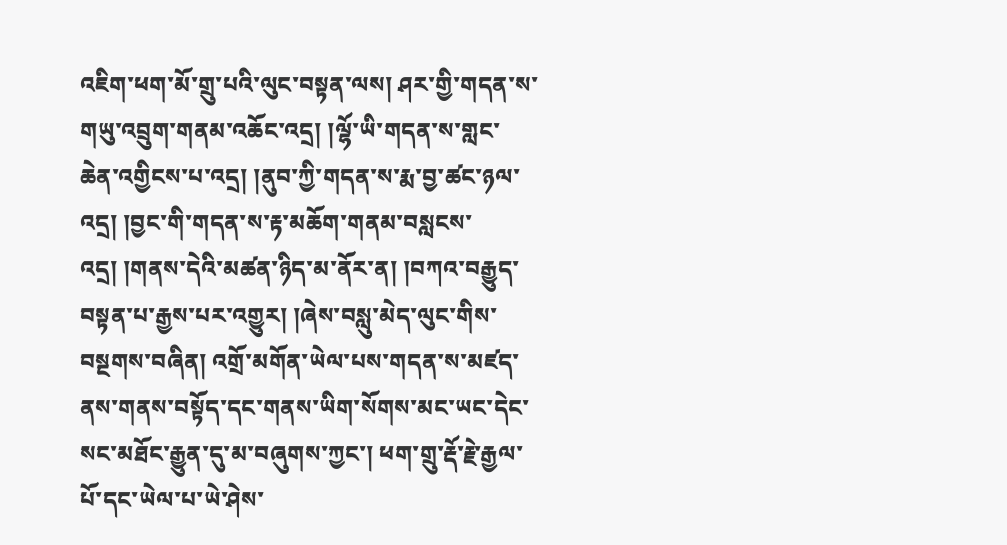འཇིག་ཕག་མོ་གྲུ་པའི་ལུང་བསྟན་ལས། ཤར་གྱི་གདན་ས་གཡུ་འབྲུག་གནམ་འཆོང་འདྲ། །ལྷོ་ཡི་གདན་ས་གླང་ཆེན་འགྱིངས་པ་འདྲ། །ནུབ་ཀྱི་གདན་ས་རྨ་བྱ་ཚང་ཉལ་འདྲ། །བྱང་གི་གདན་ས་རྟ་མཆོག་གནམ་བསླངས་འདྲ། །གནས་དེའི་མཚན་ཉིད་མ་ནོར་ན། །བཀའ་བརྒྱུད་བསྟན་པ་རྒྱས་པར་འགྱུར། །ཞེས་བསླུ་མེད་ལུང་གིས་བསྔགས་བཞིན། འགྲོ་མགོན་ཡེལ་པས་གདན་ས་མཛད་ནས་གནས་བསྟོད་དང་གནས་ཡིག་སོགས་མང་ཡང་དེང་སང་མཐོང་རྒྱུན་དུ་མ་བཞུགས་ཀྱང་། ཕག་གྲུ་རྡོ་རྗེ་རྒྱལ་པོ་དང་ཡེལ་པ་ཡེ་ཤེས་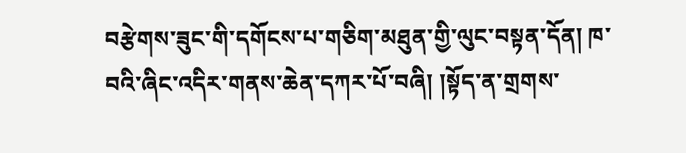བརྩེགས་ཟུང་གི་དགོངས་པ་གཅིག་མཐུན་གྱི་ལུང་བསྟན་དོན། ཁ་བའི་ཞིང་འདིར་གནས་ཆེན་དཀར་པོ་བཞི། །སྟོད་ན་གྲགས་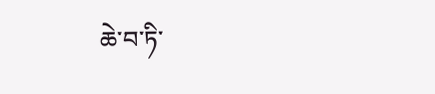ཆེ་བ་ཏི་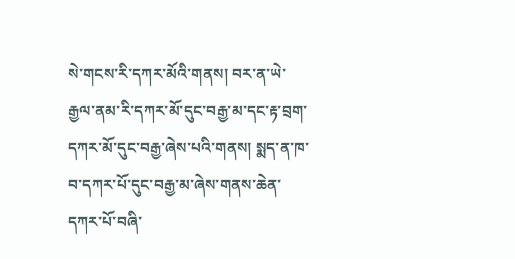སེ་གངས་རི་དཀར་མོའི་གནས། བར་ན་ཡེ་རྒྱལ་ནམ་རི་དཀར་མོ་དུང་བརྒྱ་མ་དང་རྟ་བྲག་དཀར་མོ་དུང་བརྒྱ་ཞེས་པའི་གནས། སྨད་ན་ཁ་བ་དཀར་པོ་དུང་བརྒྱ་མ་ཞེས་གནས་ཆེན་དཀར་པོ་བཞི་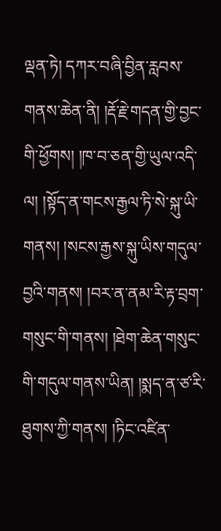ལྡན་ཏེ། དཀར་བཞི་བྱིན་རླབས་གནས་ཆེན་ནི། །རྡོ་རྗེ་གདན་གྱི་བྱང་གི་ཕྱོགས། །ཁ་བ་ཅན་གྱི་ཡུལ་འདི་ལ། །སྟོད་ན་གངས་རྒྱལ་ཏི་སེ་སྐུ་ཡི་གནས། །སངས་རྒྱས་སྐུ་ཡིས་གདུལ་བྱའི་གནས། །བར་ན་ནམ་རི་རྟ་བྲག་གསུང་གི་གནས། །ཐེག་ཆེན་གསུང་གི་གདུལ་གནས་ཡིན། །སྨད་ན་ཙ་རི་ཐུགས་ཀྱི་གནས། །ཏིང་འཛིན་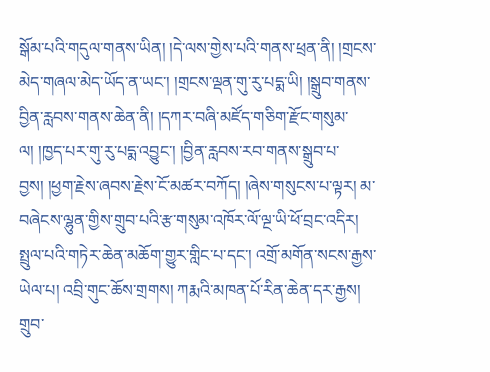སྒོམ་པའི་གདུལ་གནས་ཡིན། །དེ་ལས་གྱེས་པའི་གནས་ཕྲན་ནི། །གྲངས་མེད་གཞལ་མེད་ཡོད་ན་ཡང་། །གྲངས་ལྡན་གུ་རུ་པདྨ་ཡི། །སྒྲུབ་གནས་བྱིན་རླབས་གནས་ཆེན་ནི། །དཀར་བཞི་མཛོད་གཅིག་རྫོང་གསུམ་ལ། །ཁྱད་པར་གུ་རུ་པདྨ་འབྱུང་། །བྱིན་རླབས་རབ་གནས་སྒྲུབ་པ་བྱས། །ཕྱག་རྗེས་ཞབས་རྗེས་ངོ་མཚར་བཀོད། །ཞེས་གསུངས་པ་ལྟར། མ་བཞེངས་ལྷུན་གྱིས་གྲུབ་པའི་རྩ་གསུམ་འཁོར་ལོ་ལྔ་ཡི་ཕོ་བྲང་འདིར། སྤྲུལ་པའི་གཏེར་ཆེན་མཆོག་གྱུར་གླིང་པ་དང་། འགྲོ་མགོན་སངས་རྒྱས་ཡེལ་པ། འབྲི་གུང་ཆོས་གྲགས། ཀརྨའི་མཁན་པོ་རིན་ཆེན་དར་རྒྱས། གྲུབ་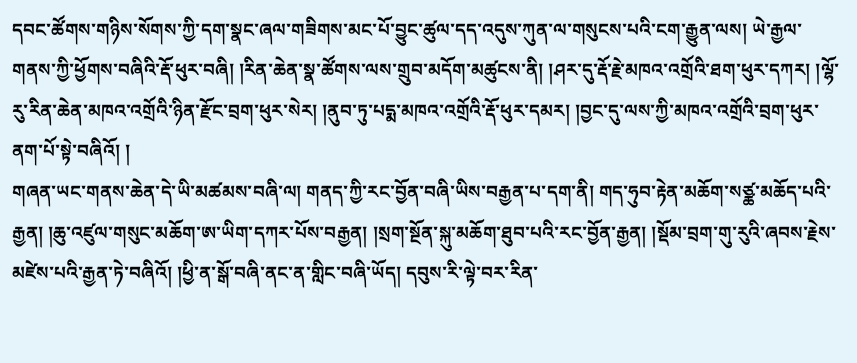དབང་ཚོགས་གཉིས་སོགས་ཀྱི་དག་སྣང་ཞལ་གཟིགས་མང་པོ་བྱུང་ཚུལ་དད་འདུས་ཀུན་ལ་གསུངས་པའི་ངག་རྒྱུན་ལས། ཡེ་རྒྱལ་གནས་ཀྱི་ཕྱོགས་བཞིའི་རྡོ་ཕུར་བཞི། །རིན་ཆེན་སྣ་ཚོགས་ལས་གྲུབ་མདོག་མཚུངས་ནི། །ཤར་དུ་རྡོ་རྗེ་མཁའ་འགྲོའི་ཐག་ཕུར་དཀར། །ལྷོ་རུ་རིན་ཆེན་མཁའ་འགྲོའི་ཉིན་རྫོང་བྲག་ཕུར་སེར། །ནུབ་ཏུ་པདྨ་མཁའ་འགྲོའི་རྡོ་ཕུར་དམར། །བྱང་དུ་ལས་ཀྱི་མཁའ་འགྲོའི་བྲག་ཕུར་ནག་པོ་སྟེ་བཞིའོ། །
གཞན་ཡང་གནས་ཆེན་དེ་ཡི་མཚམས་བཞི་ལ། གནད་ཀྱི་རང་བྱོན་བཞི་ཡིས་བརྒྱན་པ་དག་ནི། གད་ཧུབ་རྟེན་མཆོག་སཙྪ་མཆོད་པའི་རྒྱན། །ཆུ་འཛུལ་གསུང་མཆོག་ཨ་ཡིག་དཀར་པོས་བརྒྱན། །སྲག་སྔོན་སྐུ་མཆོག་ཐུབ་པའི་རང་བྱོན་རྒྱན། །སྡོམ་བྲག་གུ་རུའི་ཞབས་རྗེས་མཛེས་པའི་རྒྱན་ཏེ་བཞིའོ། །ཕྱི་ན་སྒོ་བཞི་ནང་ན་གླིང་བཞི་ཡོད། དབུས་རི་ལྟེ་བར་རིན་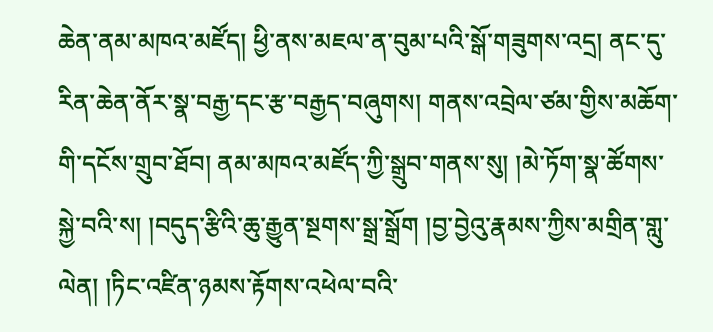ཆེན་ནམ་མཁའ་མཛོད། ཕྱི་ནས་མཇལ་ན་བུམ་པའི་སྒོ་གཟུགས་འདྲ། ནང་དུ་རིན་ཆེན་ནོར་སྣ་བརྒྱ་དང་རྩ་བརྒྱད་བཞུགས། གནས་འབྲེལ་ཙམ་གྱིས་མཆོག་གི་དངོས་གྲུབ་ཐོབ། ནམ་མཁའ་མཛོད་ཀྱི་སྒྲུབ་གནས་སུ། །མེ་ཏོག་སྣ་ཚོགས་སྐྱེ་བའི་ས། །བདུད་རྩིའི་ཆུ་རྒྱུན་སྔགས་སྒྲ་སྒྲོག །བྱ་བྱེའུ་རྣམས་ཀྱིས་མགྲིན་གླུ་ལེན། །ཏིང་འཛིན་ཉམས་རྟོགས་འཕེལ་བའི་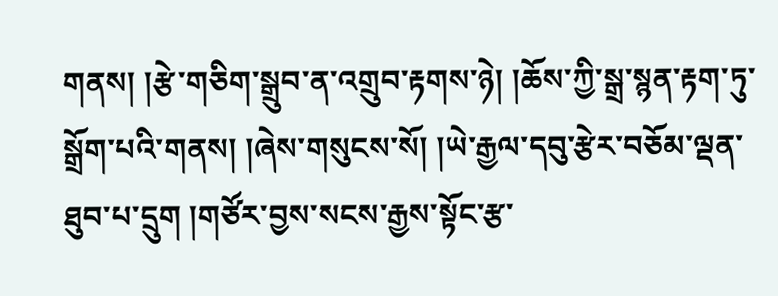གནས། །རྩེ་གཅིག་སྒྲུབ་ན་འགྲུབ་རྟགས་ཉེ། །ཆོས་ཀྱི་སྒྲ་སྙན་རྟག་ཏུ་སྒྲོག་པའི་གནས། །ཞེས་གསུངས་སོ། །ཡེ་རྒྱལ་དབུ་རྩེར་བཅོམ་ལྡན་ཐུབ་པ་དྲུག །གཙོར་བྱས་སངས་རྒྱས་སྟོང་རྩ་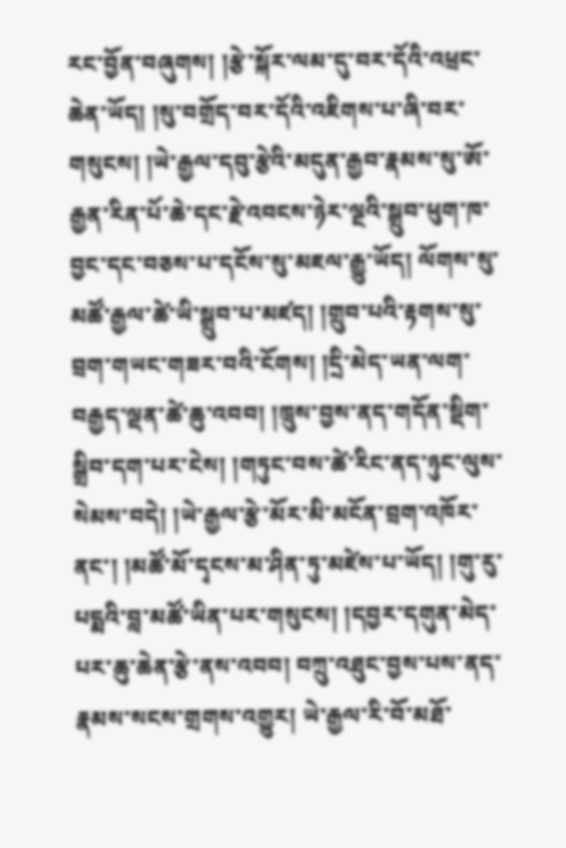རང་བྱོན་བཞུགས། །རྩེ་སྐོར་ལམ་དུ་བར་དོའི་འཕྲང་ཆེན་ཡོད། །སུ་བགྲོད་བར་དོའི་འཇིགས་པ་ཞི་བར་གསུངས། །ཡེ་རྒྱལ་དབུ་རྩེའི་མདུན་རྒྱབ་རྣམས་སུ་ཨོ་རྒྱན་རིན་པོ་ཆེ་དང་རྗེ་འབངས་ཉེར་ལྔའི་སྒྲུབ་ཕུག་ཁ་བྱང་དང་བཅས་པ་དངོས་སུ་མཇལ་རྒྱུ་ཡོད། ལོགས་སུ་མཚོ་རྒྱལ་ཚེ་ཡི་སྒྲུབ་པ་མཛད། །གྲུབ་པའི་རྟགས་སུ་བྲག་གཡང་གཟར་བའི་ངོགས། །དྲི་མེད་ཡན་ལག་བརྒྱད་ལྡན་ཚེ་ཆུ་འབབ། །ཁྲུས་བྱས་ནད་གདོན་སྡིག་སྒྲིབ་དག་པར་ངེས། །གཏུང་བས་ཚེ་རིང་ནད་ཉུང་ལུས་སེམས་བདེ། །ཡེ་རྒྱལ་རྩེ་མོར་མི་མངོན་བྲག་འཁོར་ནང་། །མཚོ་མོ་དྭངས་མ་ཤིན་ཏུ་མཛེས་པ་ཡོད། །གུ་རུ་པདྨའི་བླ་མཚོ་ཡིན་པར་གསུངས། །དབྱར་དགུན་མེད་པར་ཆུ་ཆེན་རྩེ་ནས་འབབ། བཀྲུ་འཐུང་བྱས་པས་ནད་རྣམས་སངས་གྲགས་འགྱུར། ཡེ་རྒྱལ་རི་བོ་མཐོ་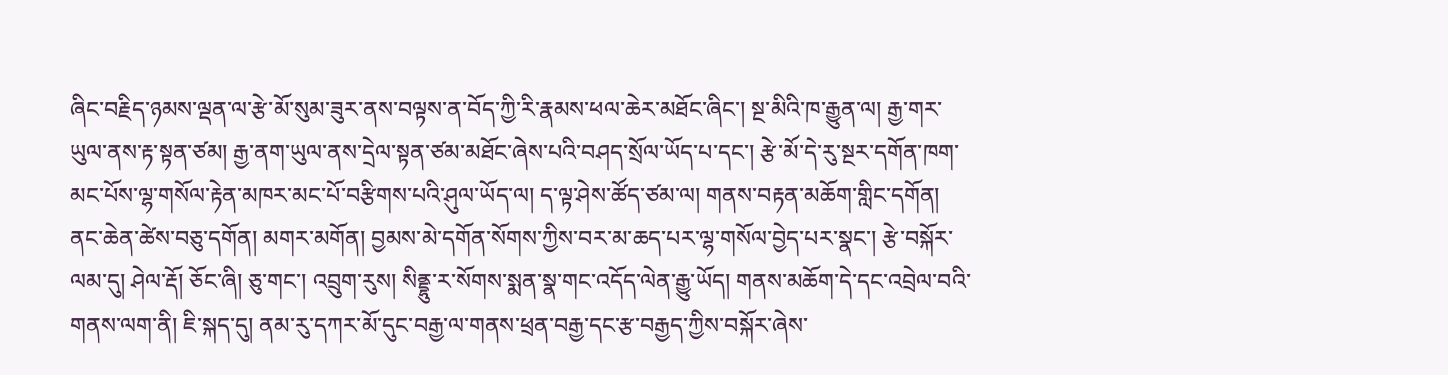ཞིང་བརྗིད་ཉམས་ལྡན་ལ་རྩེ་མོ་སུམ་ཟུར་ནས་བལྟས་ན་བོད་ཀྱི་རི་རྣམས་ཕལ་ཆེར་མཐོང་ཞིང་། སྔ་མིའི་ཁ་རྒྱུན་ལ། རྒྱ་གར་ཡུལ་ནས་རྟ་སྟན་ཙམ། རྒྱ་ནག་ཡུལ་ནས་དྲེལ་སྟན་ཙམ་མཐོང་ཞེས་པའི་བཤད་སྲོལ་ཡོད་པ་དང་། རྩེ་མོ་དེ་རུ་སྔར་དགོན་ཁག་མང་པོས་ལྷ་གསོལ་རྟེན་མཁར་མང་པོ་བརྩིགས་པའི་ཤུལ་ཡོད་ལ། ད་ལྟ་ཤེས་ཚོད་ཙམ་ལ། གནས་བརྟན་མཆོག་གླིང་དགོན། ནང་ཆེན་ཚེས་བཅུ་དགོན། མགར་མགོན། བྱམས་མེ་དགོན་སོགས་ཀྱིས་བར་མ་ཆད་པར་ལྷ་གསོལ་བྱེད་པར་སྣང་། རྩེ་བསྐོར་ལམ་དུ། ཤེལ་རྡོ། ཅོང་ཞི། ཅུ་གང་། འབྲུག་རུས། སིནྡྷུ་ར་སོགས་སྨན་སྣ་གང་འདོད་ལེན་རྒྱུ་ཡོད། གནས་མཆོག་དེ་དང་འབྲེལ་བའི་གནས་ལག་ནི། ཇི་སྐད་དུ། ནམ་རུ་དཀར་མོ་དུང་བརྒྱ་ལ་གནས་ཕྲན་བརྒྱ་དང་རྩ་བརྒྱད་ཀྱིས་བསྐོར་ཞེས་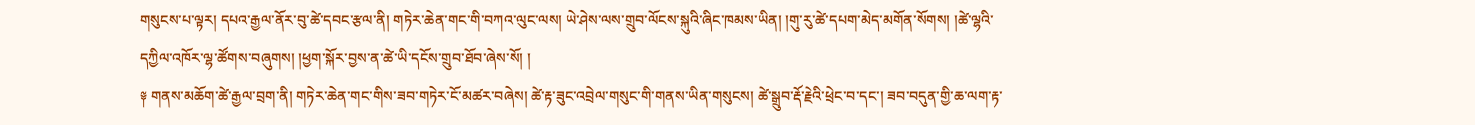གསུངས་པ་ལྟར། དཔའ་རྒྱལ་ནོར་བུ་ཚེ་དབང་རྩལ་ནི། གཏེར་ཆེན་གང་གི་བཀའ་ལུང་ལས། ཡེ་ཤེས་ལས་གྲུབ་ལོངས་སྐུའི་ཞིང་ཁམས་ཡིན། །གུ་རུ་ཚེ་དཔག་མེད་མགོན་སོགས། །ཚེ་ལྷའི་དཀྱིལ་འཁོར་ལྷ་ཚོགས་བཞུགས། །ཕྱག་སྐོར་བྱས་ན་ཚེ་ཡི་དངོས་གྲུབ་ཐོབ་ཞེས་སོ། །
༈ གནས་མཆོག་ཚེ་རྒྱལ་བྲག་ནི། གཏེར་ཆེན་གང་གིས་ཟབ་གཏེར་ངོ་མཚར་བཞེས། ཚེ་རྟ་ཟུང་འབྲེལ་གསུང་གི་གནས་ཡིན་གསུངས། ཚེ་སྒྲུབ་རྡོ་རྗེའི་ཕྲེང་བ་དང་། ཟབ་བདུན་གྱི་ཆ་ལག་རྟ་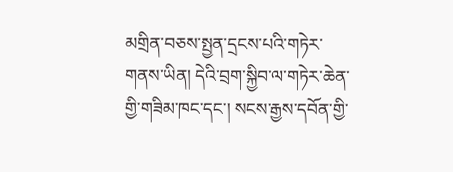མགྲིན་བཅས་སྤྱན་དྲངས་པའི་གཏེར་གནས་ཡིན། དེའི་བྲག་སྐྱིབ་ལ་གཏེར་ཆེན་གྱི་གཟིམ་ཁང་དང་། སངས་རྒྱས་དབོན་གྱི་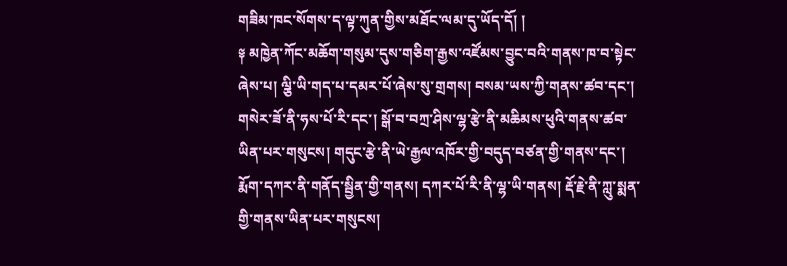གཟིམ་ཁང་སོགས་ད་ལྟ་ཀུན་གྱིས་མཐོང་ལམ་དུ་ཡོད་དོ། །
༈ མཁྱེན་ཀོང་མཆོག་གསུམ་དུས་གཅིག་རྒྱས་འཛོམས་བྱུང་བའི་གནས་ཁ་བ་སྟེང་ཞེས་པ། ལྕི་ཡི་གད་པ་དམར་པོ་ཞེས་སུ་གྲགས། བསམ་ཡས་ཀྱི་གནས་ཚབ་དང་། གསེར་ཟོ་ནི་ཧས་པོ་རི་དང་། སྒོ་བ་བཀྲ་ཤིས་ལྷ་རྩེ་ནི་མཆིམས་ཕུའི་གནས་ཚབ་ཡིན་པར་གསུངས། གདུང་རྩེ་ནི་ཡེ་རྒྱལ་འཁོར་གྱི་བདུད་བཙན་གྱི་གནས་དང་། རྨོག་དཀར་ནི་གནོད་སྦྱིན་གྱི་གནས། དཀར་པོ་རི་ནི་ལྷ་ཡི་གནས། རྡོ་རྗེ་ནི་ཀླུ་སྨན་གྱི་གནས་ཡིན་པར་གསུངས།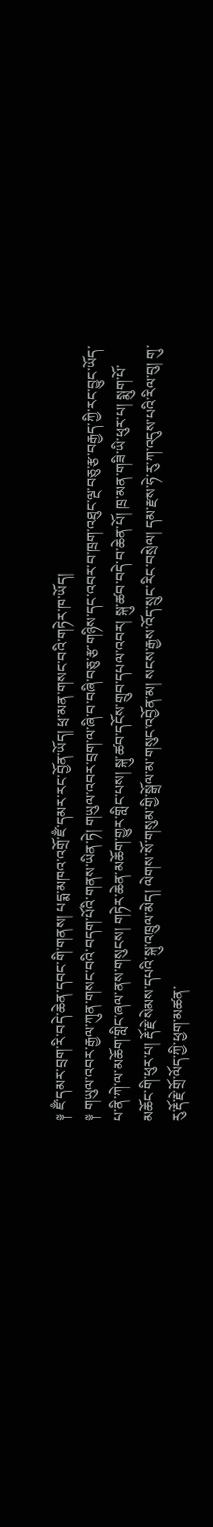༈ ཛྃ་དམར་བྲག་རི་བདེ་ཆེན་དབང་གི་གནས། པདྨ་མཁའ་འགྲོ་ཛྃ་དམར་རང་བྱོན་ཡོད། ཕྲ་མན་གསང་བའི་གཏེར་ཁ་ཡོད།
༈ གཡུལ་འབར་རྒྱལ་ཀུན་གསང་བའི་བདག་པོའི་གནས་ཡིན་ཏེ། གཡུལ་འབར་བྲག་ལ་ཞི་བ་བཞི་བཅུ་རྩ་གཉིས་དང་འབར་བ་ཁྲག་འཐུང་ལྔ་བཅུ་རྩ་བརྒྱད་ཀྱི་རང་བྱུང་ཡོད་པ་ནི་ཀེ་ལ་མཆོག་གླིང་ཞལ་ནས་གསུངས། གཏེར་ཆེན་མཆོག་གྱུར་གླིང་པས། སྐུ་ཚབ་དངོས་གྲུབ་དཔལ་འབར། སྐུ་ཚབ་བདེ་བ་ཆེན་པོ། ཁྲ་མན་གཟི་ཡི་ཕུར་པ། སྨུག་པོ་མཆོང་གི་ཕུར་པ། རྡོ་རྗེ་སེམས་དཔའི་སྐུ་འཁྲུལ་མེད། ལེགས་སོ་གསུམ་གྱི་སྒྲོལ་མ་གསུང་འབྱོན་མ། སངས་རྒྱས་འོད་སྲུང་རིང་བསྲེལ། དམ་རྫས་ཧེ་རུ་ཀ་འདུས་པའི་རིལ་བུ། གུ་རུ་རྡོ་རྗེ་གྲོ་ལོད་ཀྱི་ཕྱག་མཚན་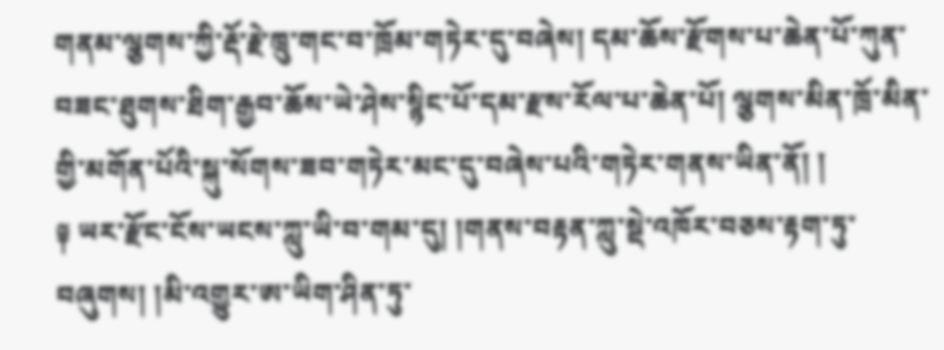གནམ་ལྕགས་ཀྱི་རྡོ་རྗེ་ཁྲུ་གང་བ་ཁྲོམ་གཏེར་དུ་བཞེས། དམ་ཆོས་རྫོགས་པ་ཆེན་པོ་ཀུན་བཟང་ཐུགས་ཐིག་རྒྱབ་ཆོས་ཡེ་ཤེས་སྙིང་པོ་དམ་རྫས་རོལ་པ་ཆེན་པོ། ལྕགས་མིན་ཁྲོ་མིན་གྱི་མགོན་པོའི་སྐུ་སོགས་ཟབ་གཏེར་མང་དུ་བཞེས་པའི་གཏེར་གནས་ཡིན་ནོ། །
༈ ཡར་རྫོང་ངོས་ཡངས་ཀླུ་ཡི་བ་གམ་དུ། །གནས་བརྟན་ཀླུ་སྡེ་འཁོར་བཅས་རྟག་ཏུ་བཞུགས། །མི་འགྱུར་ཨ་ཡིག་ཤིན་ཏུ་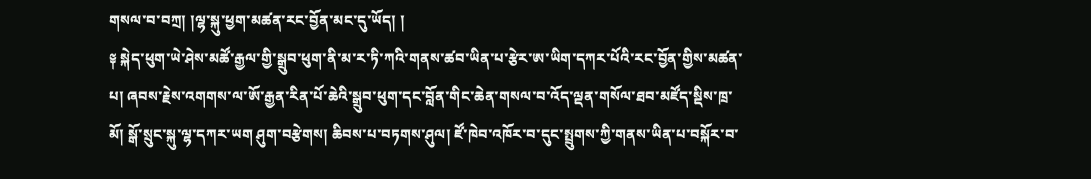གསལ་བ་བཀྲ། །ལྷ་སྐུ་ཕྱག་མཚན་རང་བྱོན་མང་དུ་ཡོད། །
༈ སྐེད་ཕུག་ཡེ་ཤེས་མཚོ་རྒྱལ་གྱི་སྒྲུབ་ཕུག་ནི་མ་ར་ཏི་ཀའི་གནས་ཚབ་ཡིན་པ་རྩེར་ཨ་ཡིག་དཀར་པོའི་རང་བྱོན་གྱིས་མཚན་པ། ཞབས་རྗེས་འགགས་ལ་ཨོ་རྒྱན་རིན་པོ་ཆེའི་སྒྲུབ་ཕུག་དང་བློན་གིང་ཆེན་གསལ་བ་འོད་ལྡན་གསོལ་ཐབ་མཛོད་སྡིས་ཁྲ་མོ། སྒོ་སྲུང་སྐུ་ལྷ་དཀར་ཡག ཤུག་བརྩེགས། ཆིབས་པ་བཏགས་ཤུལ། ཛོ་ཁེབ་འཁོར་བ་དུང་སྤྲུགས་ཀྱི་གནས་ཡིན་པ་བསྐོར་བ་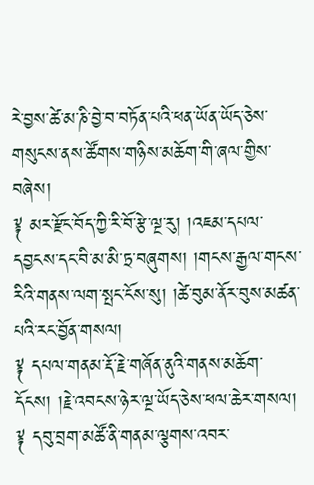རེ་བྱས་ཚེ་མ་ཎི་བྱེ་བ་བཏོན་པའི་ཕན་ཡོན་ཡོད་ཅེས་གསུངས་ནས་ཚོགས་གཉིས་མཆོག་གི་ཞལ་གྱིས་བཞེས།
༈ མར་རྫོང་བོད་ཀྱི་རི་བོ་རྩེ་ལྔ་རུ། །འཇམ་དཔལ་དབྱངས་དང་བི་མ་མི་ཏྲ་བཞུགས། །གངས་རྒྱལ་གངས་རིའི་གནས་ལག་སྤང་ངོས་སུ། །ཚེ་བུམ་ནོར་བུས་མཚན་པའི་རང་བྱོན་གསལ།
༈ དཔལ་གནམ་རྡོ་རྗེ་གཞོན་ནུའི་གནས་མཆོག་དོངས། །རྗེ་འབངས་ཉེར་ལྔ་ཡོད་ཅེས་ཕལ་ཆེར་གསལ།
༈ དབུ་བྲག་མཚོ་ནི་གནམ་ལྕགས་འབར་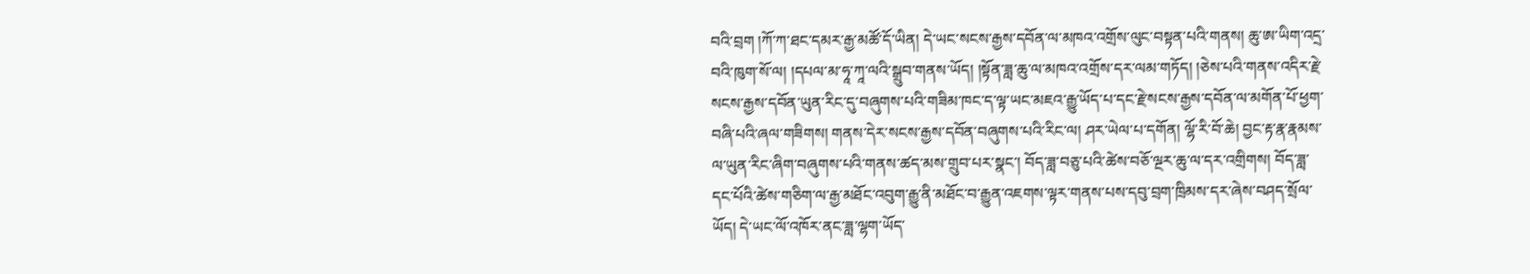བའི་བྲག །ཀོ་ཀ་ཐང་དམར་རྒྱ་མཚོ་དོ་ཡིན། དེ་ཡང་སངས་རྒྱས་དབོན་ལ་མཁའ་འགྲོས་ལུང་བསྟན་པའི་གནས། ཆུ་ཨ་ཡིག་འདྲ་བའི་ཁུག་སོ་ལ། །དཔལ་མ་ཧཱ་ཀཱ་ལའི་སྒྲུབ་གནས་ཡོད། །སྟོན་ཟླ་ཆུ་ལ་མཁའ་འགྲོས་དར་ལམ་གཏོད། །ཅེས་པའི་གནས་འདིར་རྗེ་སངས་རྒྱས་དབོན་ཡུན་རིང་དུ་བཞུགས་པའི་གཟིམ་ཁང་ད་ལྟ་ཡང་མཇའ་རྒྱུ་ཡོད་པ་དང་རྗེ་སངས་རྒྱས་དབོན་ལ་མགོན་པོ་ཕྱག་བཞི་པའི་ཞལ་གཟིགས། གནས་དེར་སངས་རྒྱས་དབོན་བཞུགས་པའི་རིང་ལ། ཤར་ཡེལ་པ་དགོན། ལྷོ་རི་བོ་ཆེ། བྱང་རྟ་རྣ་རྣམས་ལ་ཡུན་རིང་ཞིག་བཞུགས་པའི་གནས་ཚད་མས་གྲུབ་པར་སྣང་། བོད་ཟླ་བཅུ་པའི་ཚེས་བཅོ་ལྔར་ཆུ་ལ་དར་འགྲིགས། བོད་ཟླ་དང་པོའི་ཚེས་གཅིག་ལ་རྒྱ་མཐོང་འབུག་རྒྱུ་ནི་མཐོང་བ་རྒྱུན་འཇགས་ལྟར་གནས་པས་དབུ་བྲག་ཁྲིམས་དར་ཞེས་བཤད་སྲོལ་ཡོད། དེ་ཡང་ལོ་འཁོར་ནང་ཟླ་ལྷག་ཡོད་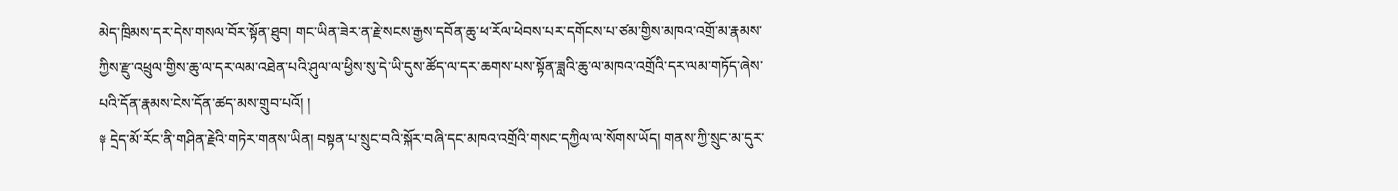མེད་ཁྲིམས་དར་དེས་གསལ་བོར་སྟོན་ཐུབ། གང་ཡིན་ཟེར་ན་རྗེ་སངས་རྒྱས་དབོན་ཆུ་ཕ་རོལ་ཕེབས་པར་དགོངས་པ་ཙམ་གྱིས་མཁའ་འགྲོ་མ་རྣམས་ཀྱིས་རྫུ་འཕྲུལ་གྱིས་ཆུ་ལ་དར་ལམ་འཐེན་པའི་ཤུལ་ལ་ཕྱིས་སུ་དེ་ཡི་དུས་ཚོད་ལ་དར་ཆགས་པས་སྟོན་ཟླའི་ཆུ་ལ་མཁའ་འགྲོའི་དར་ལམ་གཏོད་ཞེས་པའི་དོན་རྣམས་ངེས་དོན་ཚད་མས་གྲུབ་པའོ། །
༈ དྲེད་མོ་རོང་ནི་གཤིན་རྗེའི་གཏེར་གནས་ཡིན། བསྟན་པ་སྲུང་བའི་སྐོར་བཞི་དང་མཁའ་འགྲོའི་གསང་དཀྱིལ་ལ་སོགས་ཡོད། གནས་ཀྱི་སྲུང་མ་དུར་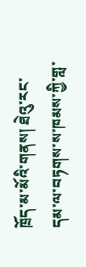ཁྲོད་མ་མོའི་གནས། ཐེའུ་རང་དམ་ལ་བཏགས་ས་ཁམས་ཀྱི་གླ་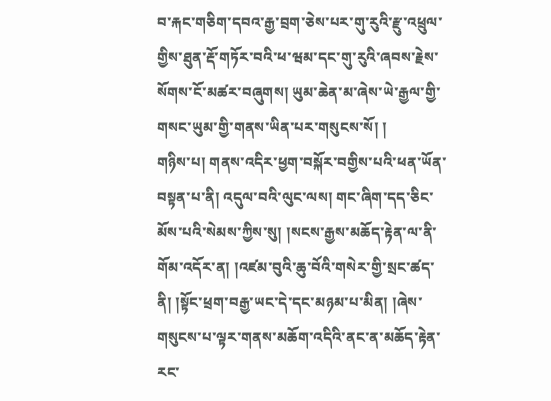བ་རྐང་གཅིག་དབའ་རྒྱ་བྲག་ཅེས་པར་གུ་རུའི་རྫུ་འཕྲུལ་གྱིས་ཐུན་རྡོ་གཏོར་བའི་ཕ་ཝམ་དང་གུ་རུའི་ཞབས་རྗེས་སོགས་ངོ་མཚར་བཞུགས། ཡུམ་ཆེན་མ་ཞེས་ཡེ་རྒྱལ་གྱི་གསང་ཡུམ་གྱི་གནས་ཡིན་པར་གསུངས་སོ། །
གཉིས་པ། གནས་འདིར་ཕྱག་བསྐོར་བགྱིས་པའི་ཕན་ཡོན་བསྟན་པ་ནི། འདུལ་བའི་ལུང་ལས། གང་ཞིག་དད་ཅིང་མོས་པའི་སེམས་ཀྱིས་སུ། །སངས་རྒྱས་མཆོད་རྟེན་ལ་ནི་གོམ་འདོར་ན། །འཛམ་བུའི་ཆུ་བོའི་གསེར་གྱི་སྲང་ཚད་ནི། །སྟོང་ཕྲག་བརྒྱ་ཡང་དེ་དང་མཉམ་པ་མིན། །ཞེས་གསུངས་པ་ལྟར་གནས་མཆོག་འདིའི་ནང་ན་མཆོད་རྟེན་རང་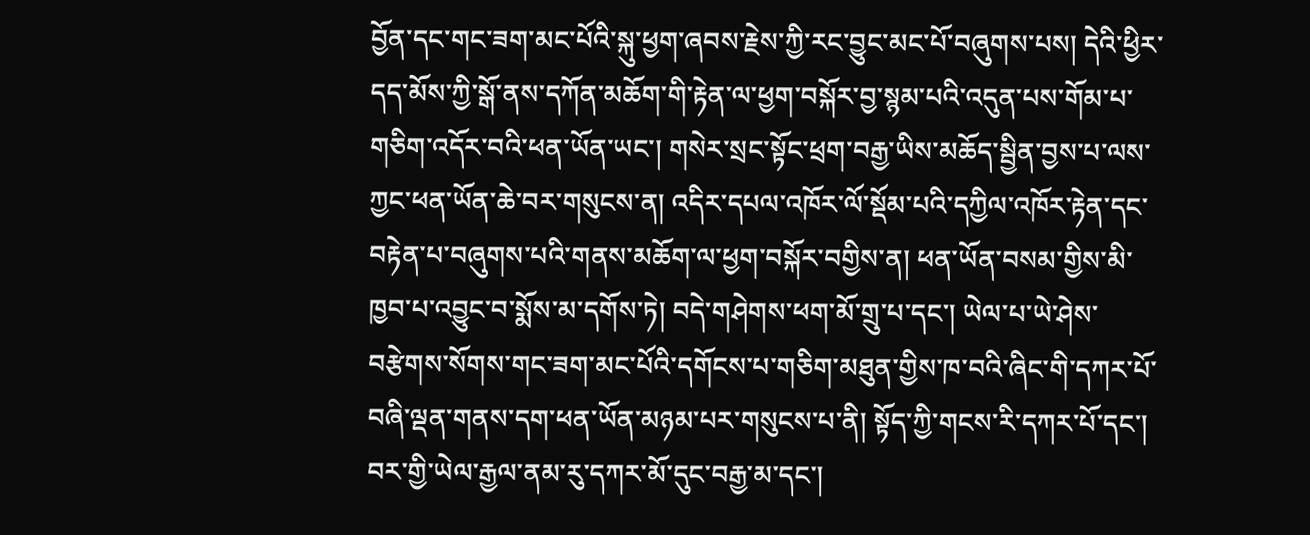བྱོན་དང་གང་ཟག་མང་པོའི་སྐུ་ཕྱག་ཞབས་རྗེས་ཀྱི་རང་བྱུང་མང་པོ་བཞུགས་པས། དེའི་ཕྱིར་དད་མོས་ཀྱི་སྒོ་ནས་དཀོན་མཆོག་གི་རྟེན་ལ་ཕྱག་བསྐོར་བྱ་སྙམ་པའི་འདུན་པས་གོམ་པ་གཅིག་འདོར་བའི་ཕན་ཡོན་ཡང་། གསེར་སྲང་སྟོང་ཕྲག་བརྒྱ་ཡིས་མཆོད་སྦྱིན་བྱས་པ་ལས་ཀྱང་ཕན་ཡོན་ཆེ་བར་གསུངས་ན། འདིར་དཔལ་འཁོར་ལོ་སྡོམ་པའི་དཀྱིལ་འཁོར་རྟེན་དང་བརྟེན་པ་བཞུགས་པའི་གནས་མཆོག་ལ་ཕྱག་བསྐོར་བགྱིས་ན། ཕན་ཡོན་བསམ་གྱིས་མི་ཁྱབ་པ་འབྱུང་བ་སྨོས་མ་དགོས་ཏེ། བདེ་གཤེགས་ཕག་མོ་གྲུ་པ་དང་། ཡེལ་པ་ཡེ་ཤེས་བརྩེགས་སོགས་གང་ཟག་མང་པོའི་དགོངས་པ་གཅིག་མཐུན་གྱིས་ཁ་བའི་ཞིང་གི་དཀར་པོ་བཞི་ལྡན་གནས་དག་ཕན་ཡོན་མཉམ་པར་གསུངས་པ་ནི། སྟོད་ཀྱི་གངས་རི་དཀར་པོ་དང་། བར་གྱི་ཡེལ་རྒྱལ་ནམ་རུ་དཀར་མོ་དུང་བརྒྱ་མ་དང་།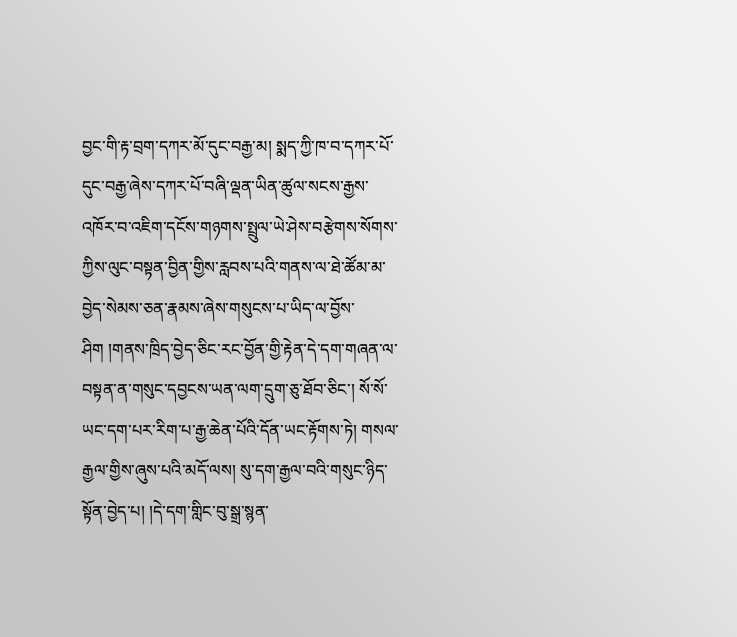བྱང་གི་རྟ་བྲག་དཀར་མོ་དུང་བརྒྱ་མ། སྨད་ཀྱི་ཁ་བ་དཀར་པོ་དུང་བརྒྱ་ཞེས་དཀར་པོ་བཞི་ལྡན་ཡིན་ཚུལ་སངས་རྒྱས་འཁོར་བ་འཇིག་དངོས་གཉགས་སྤྲུལ་ཡེ་ཤེས་བརྩེགས་སོགས་ཀྱིས་ལུང་བསྟན་བྱིན་གྱིས་རླབས་པའི་གནས་ལ་ཐེ་ཚོམ་མ་བྱེད་སེམས་ཅན་རྣམས་ཞེས་གསུངས་པ་ཡིད་ལ་བྱོས་ཤིག །གནས་ཁྲིད་བྱེད་ཅིང་རང་བྱོན་གྱི་རྟེན་དེ་དག་གཞན་ལ་བསྟན་ན་གསུང་དབྱངས་ཡན་ལག་དྲུག་ཅུ་ཐོབ་ཅིང་། སོ་སོ་ཡང་དག་པར་རིག་པ་རྒྱ་ཆེན་པོའི་དོན་ཡང་རྟོགས་ཏེ། གསལ་རྒྱལ་གྱིས་ཞུས་པའི་མདོ་ལས། སུ་དག་རྒྱལ་བའི་གསུང་ཉིད་སྟོན་བྱེད་པ། །དེ་དག་གླིང་བུ་སྒྲ་སྙན་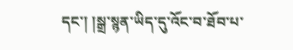དང་། །སྒྲ་སྙན་ཡིད་དུ་འོང་བ་ཐོབ་པ་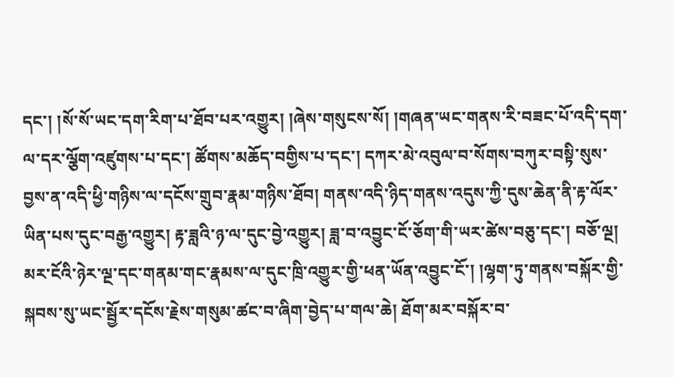དང་། །སོ་སོ་ཡང་དག་རིག་པ་ཐོབ་པར་འགྱུར། །ཞེས་གསུངས་སོ། །གཞན་ཡང་གནས་རི་བཟང་པོ་འདི་དག་ལ་དར་ལྕོག་འཛུགས་པ་དང་། ཚོགས་མཆོད་བགྱིས་པ་དང་། དཀར་མེ་འབུལ་བ་སོགས་བཀུར་བསྟི་སུས་བྱས་ན་འདི་ཕྱི་གཉིས་ལ་དངོས་གྲུབ་རྣམ་གཉིས་ཐོབ། གནས་འདི་ཉིད་གནས་འདུས་ཀྱི་དུས་ཆེན་ནི་རྟ་ལོར་ཡིན་པས་དུང་བརྒྱ་འགྱུར། རྟ་ཟླའི་ཉ་ལ་དུང་བྱེ་འགྱུར། ཟླ་བ་འབྱུང་ངོ་ཅོག་གི་ཡར་ཚེས་བཅུ་དང་། བཅོ་ལྔ། མར་ངོའི་ཉེར་ལྔ་དང་གནམ་གང་རྣམས་ལ་དུང་ཁྲི་འགྱུར་གྱི་ཕན་ཡོན་འབྱུང་ངོ་། །ལྷག་ཏུ་གནས་བསྐོར་གྱི་སྐབས་སུ་ཡང་སྦྱོར་དངོས་རྗེས་གསུམ་ཚང་བ་ཞིག་བྱེད་པ་གལ་ཆེ། ཐོག་མར་བསྐོར་བ་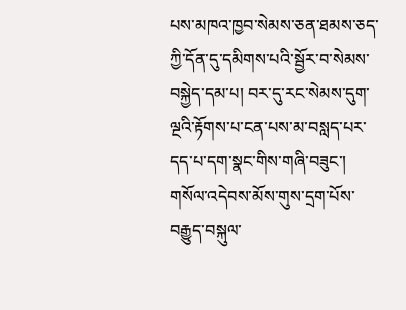པས་མཁའ་ཁྱབ་སེམས་ཅན་ཐམས་ཅད་ཀྱི་དོན་དུ་དམིགས་པའི་སྦྱོར་བ་སེམས་བསྐྱེད་དམ་པ། བར་དུ་རང་སེམས་དུག་ལྔའི་རྟོགས་པ་ངན་པས་མ་བསླད་པར་དད་པ་དག་སྣང་གིས་གཞི་བཟུང་། གསོལ་འདེབས་མོས་གུས་དྲག་པོས་བརྒྱུད་བསྐུལ་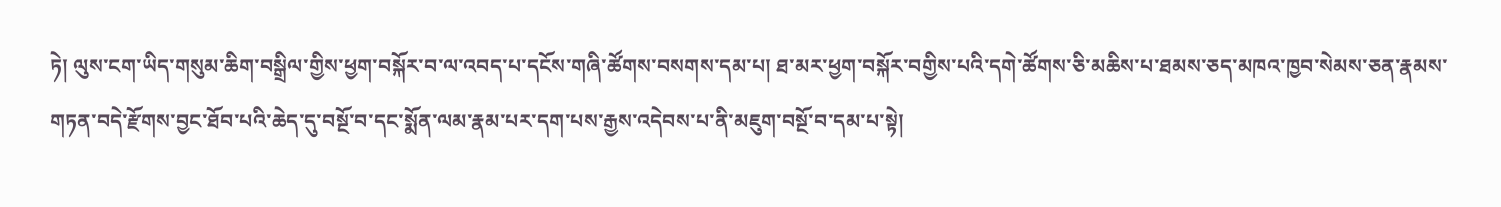ཏེ། ལུས་ངག་ཡིད་གསུམ་ཆིག་བསྒྲིལ་གྱིས་ཕྱག་བསྐོར་བ་ལ་འབད་པ་དངོས་གཞི་ཚོགས་བསགས་དམ་པ། ཐ་མར་ཕྱག་བསྐོར་བགྱིས་པའི་དགེ་ཚོགས་ཅི་མཆིས་པ་ཐམས་ཅད་མཁའ་ཁྱབ་སེམས་ཅན་རྣམས་གཏན་བདེ་རྫོགས་བྱང་ཐོབ་པའི་ཆེད་དུ་བསྔོ་བ་དང་སྨོན་ལམ་རྣམ་པར་དག་པས་རྒྱས་འདེབས་པ་ནི་མཇུག་བསྔོ་བ་དམ་པ་སྟེ།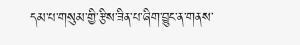དམ་པ་གསུམ་གྱི་རྩིས་ཟིན་པ་ཞིག་བྱུང་ན་གནས་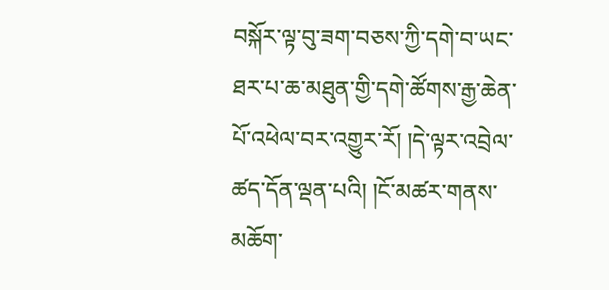བསྐོར་ལྟ་བུ་ཟག་བཅས་ཀྱི་དགེ་བ་ཡང་ཐར་པ་ཆ་མཐུན་གྱི་དགེ་ཚོགས་རྒྱ་ཆེན་པོ་འཕེལ་བར་འགྱུར་རོ། །དེ་ལྟར་འབྲེལ་ཚད་དོན་ལྡན་པའི། །ངོ་མཚར་གནས་མཆོག་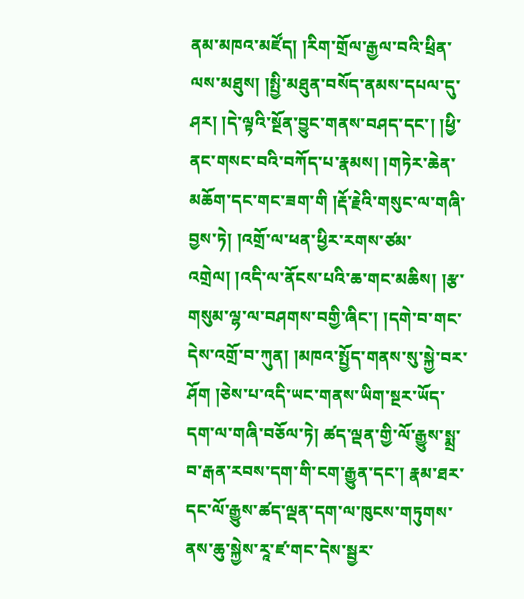ནམ་མཁའ་མཛོད། །རིག་གྲོལ་རྒྱལ་བའི་ཕྲིན་ལས་མཐུས། །སྤྱི་མཐུན་བསོད་ནམས་དཔལ་དུ་ཤར། །དེ་ལྟའི་སྔོན་བྱུང་གནས་བཤད་དང་། །ཕྱི་ནང་གསང་བའི་བཀོད་པ་རྣམས། །གཏེར་ཆེན་མཆོག་དང་གང་ཟག་གི །རྡོ་རྗེའི་གསུང་ལ་གཞི་བྱས་ཏེ། །འགྲོ་ལ་ཕན་ཕྱིར་རགས་ཙམ་འགྲེལ། །འདི་ལ་ནོངས་པའི་ཆ་གང་མཆིས། །རྩ་གསུམ་ལྷ་ལ་བཤགས་བགྱི་ཞིང་། །དགེ་བ་གང་དེས་འགྲོ་བ་ཀུན། །མཁའ་སྤྱོད་གནས་སུ་སྐྱེ་བར་ཤོག །ཅེས་པ་འདི་ཡང་གནས་ཡིག་སྔར་ཡོད་དག་ལ་གཞི་བཅོལ་ཏེ། ཚད་ལྡན་གྱི་ལོ་རྒྱུས་སྨྲ་བ་རྒན་རབས་དག་གི་ངག་རྒྱུན་དང་། རྣམ་ཐར་དང་ལོ་རྒྱུས་ཚད་ལྡན་དག་ལ་ཁུངས་གཏུགས་ནས་ཆུ་སྐྱེས་རཱ་ཛ་གང་དེས་སྦྱར་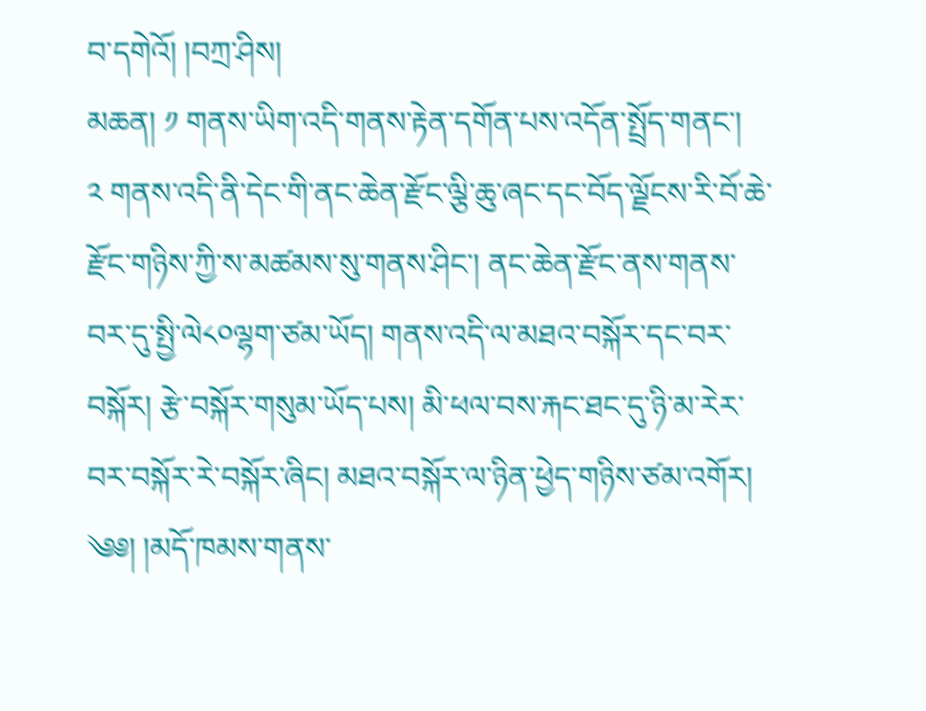བ་དགེའོ། །བཀྲ་ཤིས།
མཆན། ༡ གནས་ཡིག་འདི་གནས་རྟེན་དགོན་པས་འདོན་སྤྲོད་གནང་།
༢ གནས་འདི་ནི་དེང་གི་ནང་ཆེན་རྫོང་ལྕི་ཆུ་ཞང་དང་བོད་ལྗོངས་རི་བོ་ཆེ་རྫོང་གཉིས་ཀྱི་ས་མཚམས་སུ་གནས་ཤིང་། ནང་ཆེན་རྫོང་ནས་གནས་བར་དུ་སྤྱི་ལེ༨༠ལྷག་ཙམ་ཡོད། གནས་འདི་ལ་མཐའ་བསྐོར་དང་བར་བསྐོར། རྩེ་བསྐོར་གསུམ་ཡོད་པས། མི་ཕལ་བས་རྐང་ཐང་དུ་ཉི་མ་རེར་བར་བསྐོར་རེ་བསྐོར་ཞིང། མཐའ་བསྐོར་ལ་ཉིན་ཕྱེད་གཉིས་ཙམ་འགོར།
༄༅། །མདོ་ཁམས་གནས་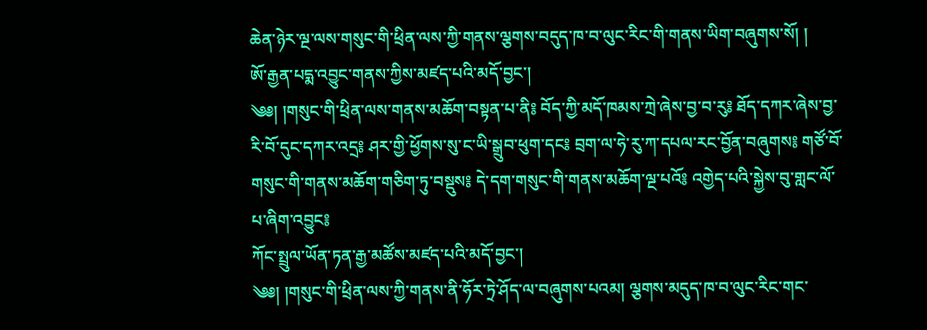ཆེན་ཉེར་ལྔ་ལས་གསུང་གི་ཕྲིན་ལས་ཀྱི་གནས་ལྕགས་བདུད་ཁ་བ་ལུང་རིང་གི་གནས་ཡིག་བཞུགས་སོ། །
ཨོ་རྒྱན་པདྨ་འབྱུང་གནས་ཀྱིས་མཛད་པའི་མདོ་བྱང་།
༄༅། །གསུང་གི་ཕྲིན་ལས་གནས་མཆོག་བསྟན་པ་ནི༔ བོད་ཀྱི་མདོ་ཁམས་ཀྲེ་ཞེས་བྱ་བ་རུ༔ ཐོད་དཀར་ཞེས་བྱ་རི་བོ་དུང་དཀར་འདྲ༔ ཤར་གྱི་ཕྱོགས་སུ་ང་ཡི་སྒྲུབ་ཕུག་དང༔ བྲག་ལ་ཧེ་རུ་ཀ་དཔལ་རང་བྱོན་བཞུགས༔ གཙོ་བོ་གསུང་གི་གནས་མཆོག་གཅིག་ཏུ་བསྡུས༔ དེ་དག་གསུང་གི་གནས་མཆོག་ལྔ་པའོ༔ འགྱེད་པའི་སྐྱེས་བུ་གླང་ལོ་པ་ཞིག་འབྱུང༔
ཀོང་སྤྲུལ་ཡོན་ཏན་རྒྱ་མཚོས་མཛད་པའི་མདོ་བྱང་།
༄༅། །གསུང་གི་ཕྲིན་ལས་ཀྱི་གནས་ནི་ཧོར་ཏྲེ་ཤོད་ལ་བཞུགས་པའམ། ལྕགས་མདུད་ཁ་བ་ལུང་རིང་གང་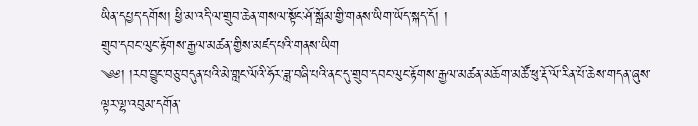ཡིན་དཔྱད་དགོས། ཕྱི་མ་འདི་ལ་གྲུབ་ཆེན་གསལ་སྟོང་ཤོ་སྒོམ་གྱི་གནས་ཡིག་ཡོད་སྐད་དོ། །
གྲུབ་དབང་ལུང་རྟོགས་རྒྱལ་མཚན་གྱིས་མཛད་པའི་གནས་ཡིག
༄༅། །རབ་བྱུང་བཅུ་བདུན་པའི་མེ་གླང་ལོའི་ཧོར་ཟླ་བཞི་པའི་ནང་དུ་གྲུབ་དབང་ལུང་རྟོགས་རྒྱལ་མཚན་མཆོག་མཚོ་ཕུ་རྡོ་ལོ་རིན་པོ་ཆེས་གདན་ཞུས་ལྟར་ལྷ་འབུམ་དགོན་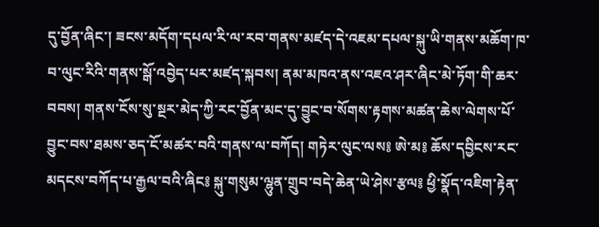དུ་བྱོན་ཞིང་། ཟངས་མདོག་དཔལ་རི་ལ་རབ་གནས་མཛད་དེ་འཇམ་དཔལ་སྐུ་ཡི་གནས་མཆོག་ཁ་བ་ལུང་རིའི་གནས་སྒོ་འབྱེད་པར་མཛད་སྐབས། ནམ་མཁའ་ནས་འཇའ་ཤར་ཞིང་མེ་ཏོག་གི་ཆར་བབས། གནས་ངོས་སུ་སྔར་མེད་ཀྱི་རང་བྱོན་མང་དུ་བྱུང་བ་སོགས་རྟགས་མཚན་ཆེས་ལེགས་པོ་བྱུང་བས་ཐམས་ཅད་ངོ་མཚར་བའི་གནས་ལ་བཀོད། གཏེར་ལུང་ལས༔ ཨེ་མ༔ ཆོས་དབྱིངས་རང་མདངས་བཀོད་པ་རྒྱལ་བའི་ཞིང༔ སྐུ་གསུམ་ལྷུན་གྲུབ་བདེ་ཆེན་ཡེ་ཤེས་རྩལ༔ ཕྱི་སྣོད་འཇིག་རྟེན་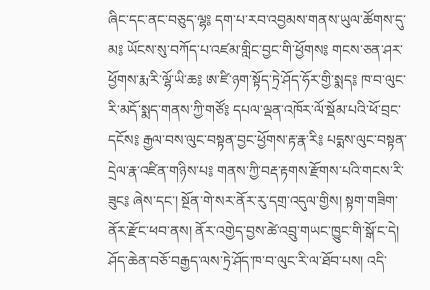ཞིང་དང་ནང་བཅུད་ལྷ༔ དག་པ་རབ་འབྱམས་གནས་ཡུལ་ཚོགས་དུ་མ༔ ཡོངས་སུ་བཀོད་པ་འཛམ་གླིང་བྱང་གི་ཕྱོགས༔ གངས་ཅན་ཤར་ཕྱོགས་རྨ་རི་ལྷོ་ཡི་ཆ༔ ཨ་ཛི་ཉག་སྟོད་ཏྲེ་ཤོད་ཧོར་གྱི་སྨད༔ ཁ་བ་ལུང་རི་མདོ་སྨད་གནས་ཀྱི་གཙོ༔ དཔལ་ལྡན་འཁོར་ལོ་སྡོམ་པའི་ཕོ་བྲང་དངོས༔ རྒྱལ་བས་ལུང་བསྟན་བྱང་ཕྱོགས་རྟ་རྣ་རི༔ པདྨས་ལུང་བསྟན་དྲེལ་རྣ་འཛིན་གཉིས་པ༔ གནས་ཀྱི་བརྡ་རྟགས་རྫོགས་པའི་གངས་རི་ཟུང༔ ཞེས་དང་། སྔོན་གེ་སར་ནོར་རུ་དགྲ་འདུལ་གྱིས། སྟག་གཟིག་ནོར་རྫོང་ཕབ་ནས། ནོར་འགྱེད་བྱས་ཚེ་འབྲུ་གཡང་ཁྱུང་གི་སྒོ་ང་དེ། ཤོད་ཆེན་བཅོ་བརྒྱད་ལས་ཏྲེ་ཤོད་ཁ་བ་ལུང་རི་ལ་ཐོབ་པས། འདི་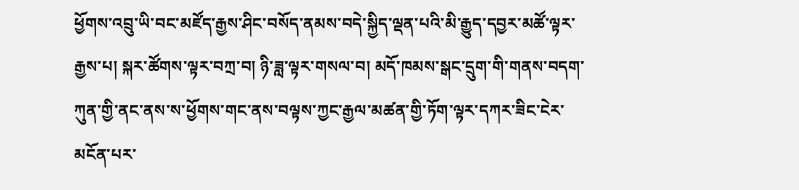ཕྱོགས་འབྲུ་ཡི་བང་མཛོད་རྒྱས་ཤིང་བསོད་ནམས་བདེ་སྐྱིད་ལྡན་པའི་མི་རྒྱུད་དབྱར་མཚོ་ལྟར་རྒྱས་པ། སྐར་ཚོགས་ལྟར་བཀྲ་བ། ཉི་ཟླ་ལྟར་གསལ་བ། མདོ་ཁམས་སྒང་དྲུག་གི་གནས་བདག་ཀུན་གྱི་ནང་ནས་ས་ཕྱོགས་གང་ནས་བལྟས་ཀྱང་རྒྱལ་མཚན་གྱི་ཏོག་ལྟར་དཀར་ཟིང་ངེར་མངོན་པར་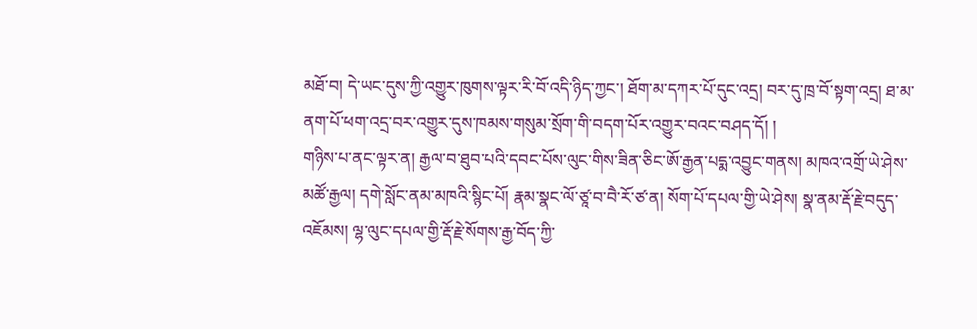མཐོ་བ། དེ་ཡང་དུས་ཀྱི་འགྱུར་ཁུགས་ལྟར་རི་བོ་འདི་ཉིད་ཀྱང་། ཐོག་མ་དཀར་པོ་དུང་འདྲ། བར་དུ་ཁྲ་བོ་སྟག་འདྲ། ཐ་མ་ནག་པོ་ཕག་འདྲ་བར་འགྱུར་དུས་ཁམས་གསུམ་སྲོག་གི་བདག་པོར་འགྱུར་བའང་བཤད་དོ། །
གཉིས་པ་ནང་ལྟར་ན། རྒྱལ་བ་ཐུབ་པའི་དབང་པོས་ལུང་གིས་ཟིན་ཅིང་ཨོ་རྒྱན་པདྨ་འབྱུང་གནས། མཁའ་འགྲོ་ཡེ་ཤེས་མཚོ་རྒྱལ། དགེ་སློང་ནམ་མཁའི་སྙིང་པོ། རྣམ་སྣང་ལོ་ཙཱ་བ་བཻ་རོ་ཙ་ན། སོག་པོ་དཔལ་གྱི་ཡེ་ཤེས། སྣ་ནམ་རྡོ་རྗེ་བདུད་འཇོམས། ལྷ་ལུང་དཔལ་གྱི་རྡོ་རྗེ་སོགས་རྒྱ་བོད་ཀྱི་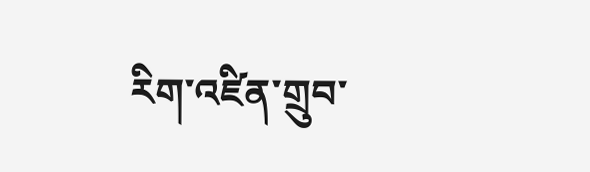རིག་འཛིན་གྲུབ་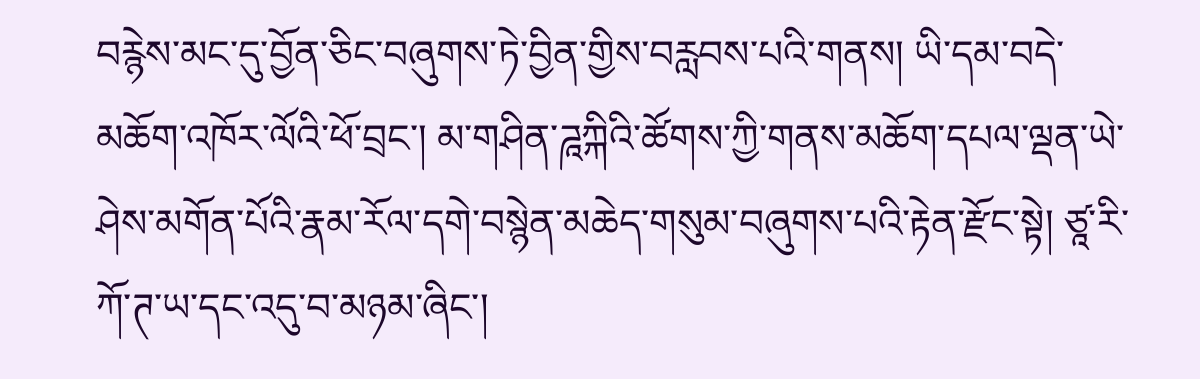བརྙེས་མང་དུ་བྱོན་ཅིང་བཞུགས་ཏེ་བྱིན་གྱིས་བརླབས་པའི་གནས། ཡི་དམ་བདེ་མཆོག་འཁོར་ལོའི་ཕོ་བྲང་། མ་གཤིན་ཌཱཀྐིའི་ཚོགས་ཀྱི་གནས་མཆོག་དཔལ་ལྡན་ཡེ་ཤེས་མགོན་པོའི་རྣམ་རོལ་དགེ་བསྙེན་མཆེད་གསུམ་བཞུགས་པའི་རྟེན་རྫོང་སྟེ། ཙཱ་རི་ཀོ་ཊ་ཡ་དང་འདུ་བ་མཉམ་ཞིང་།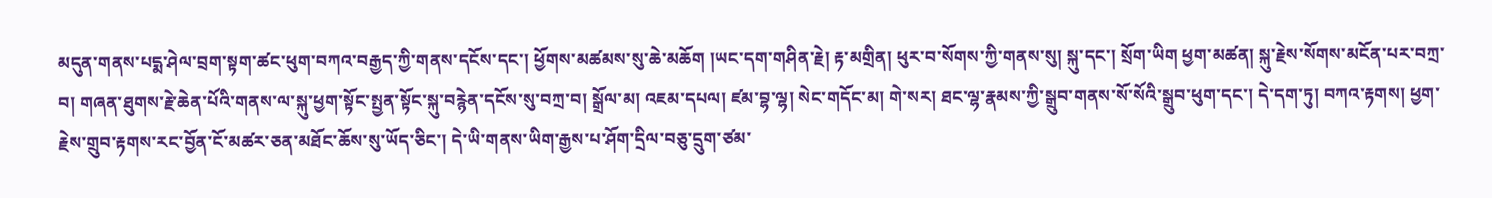མདུན་གནས་པདྨ་ཤེལ་བྲག་སྟག་ཚང་ཕུག་བཀའ་བརྒྱད་ཀྱི་གནས་དངོས་དང་། ཕྱོགས་མཚམས་སུ་ཆེ་མཆོག །ཡང་དག་གཤིན་རྗེ། རྟ་མགྲིན། ཕུར་བ་སོགས་ཀྱི་གནས་སུ། སྐུ་དང་། སྲོག་ཡིག ཕྱག་མཚན། སྐུ་རྗེས་སོགས་མངོན་པར་བཀྲ་བ། གཞན་ཐུགས་རྗེ་ཆེན་པོའི་གནས་ལ་སྐུ་ཕྱག་སྟོང་སྤྱན་སྟོང་སྐུ་བརྙེན་དངོས་སུ་བཀྲ་བ། སྒྲོལ་མ། འཇམ་དཔལ། ཛམ་བྷ་ལྷ། སེང་གདོང་མ། གེ་སར། ཐང་ལྷ་རྣམས་ཀྱི་སྒྲུབ་གནས་སོ་སོའི་སྒྲུབ་ཕུག་དང་། དེ་དག་ཏུ། བཀའ་རྟགས། ཕྱག་རྗེས་གྲུབ་རྟགས་རང་བྱོན་ངོ་མཚར་ཅན་མཐོང་ཆོས་སུ་ཡོད་ཅིང་། དེ་ཡི་གནས་ཡིག་རྒྱས་པ་ཤོག་དྲིལ་བཅུ་དྲུག་ཙམ་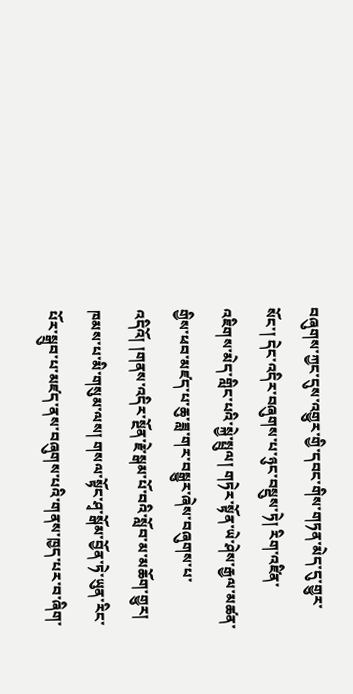བཞུགས་ཀྱང་དུས་འགྱུར་གྱི་དབང་གིས་གཏན་མེད་དུ་གྱུར་སོང་། དེང་འདིར་བཞུགས་པ་ཉུང་བསྡུས་ཏེ། རིག་འཛིན་འཇིགས་མེད་གླིང་པའི་སྐྱེ་སྤྲུལ། གཏེར་སྟོན་ཡེ་ཤེས་རྒྱལ་མཚན་གྱིས་ཕབ་མཛད་པ་ཆུ་ཟླ་གར་བསྒྱུར་ཞེས་བཞུགས་པ་འདིའོ། །གནས་འདིར་སྔོན་རྗེ་སྒམ་པོ་བའི་སློབ་མ་མཆོག་གྱུར། ཁམས་པ་མི་གསུམ་ལས། གསལ་སྟོང་ཤྭ་སྒོམ་བྱོན་ཏེ་ཡུན་རིང་པོར་སྒྲུབ་པ་མཛད་ནས་བཞུགས་པའི་གནས་ཁྱད་པར་བ་ཞིག་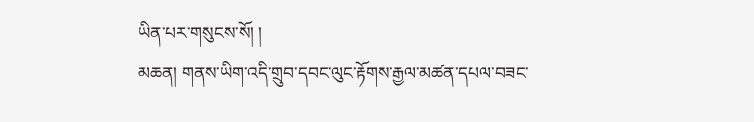ཡིན་པར་གསུངས་སོ། །
མཆན། གནས་ཡིག་འདི་གྲུབ་དབང་ལུང་རྟོགས་རྒྱལ་མཚན་དཔལ་བཟང་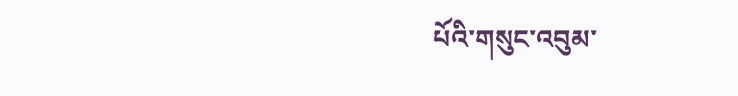པོའི་གསུང་འབུམ་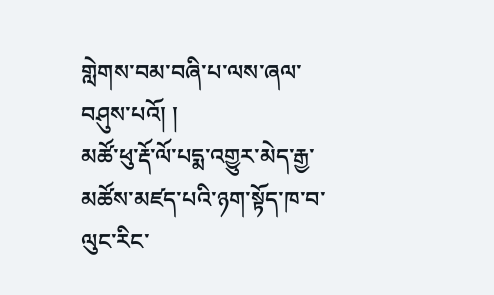གླེགས་བམ་བཞི་པ་ལས་ཞལ་བཤུས་པའོ། །
མཚོ་ཕུ་རྡོ་ལོ་པདྨ་འགྱུར་མེད་རྒྱ་མཚོས་མཛད་པའི་ཉག་སྟོད་ཁ་བ་ལུང་རིང་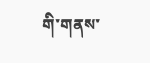གི་གནས་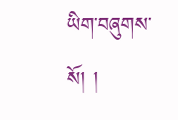ཡིག་བཞུགས་སོ། །